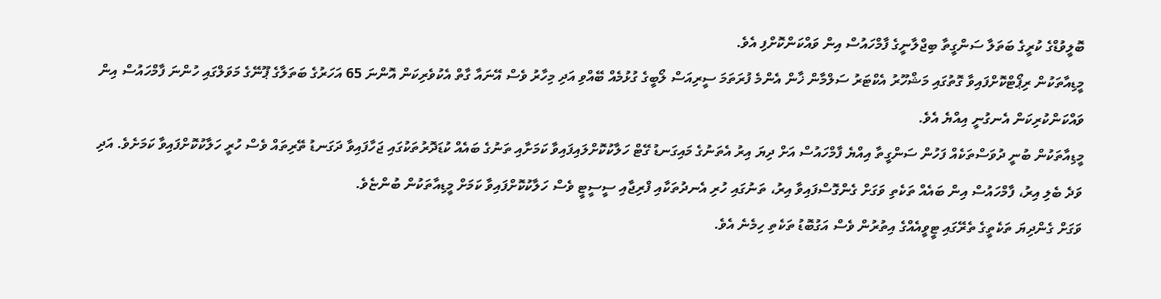ބޮލީވުޑްގެ ކުރީގެ ބަތަލާ ސަންގީތާ ބިޖްލާނީގެ ފާމްހައުސް އިން ވައްކަންކޮށްފި އެވެ.
މީޑިއާތަކުން ރިޕޯޓްކޮށްފައިވާ ގޮތުގައި މަޝްހޫރު އެކްޓަރު ސަލްމާން ޚާން އެންމެ ފުރަތަމަ ސީރިއަސް ލޯބީގެ ގުޅުމެއް ބޭއްވި އަދި މިހާރު ވެސް އޭނައާ ގާތް އެކުވެރިކަން އޮންނަ 65 އަހަރުގެ ބަތަލާގެ ޕޫނޭގެ މަވަލްގައި ހުންނަ ފާމްހައުސް އިން ވައްކަންކުރިކަން އެނގުނީ އިއްޔެ އެވެ.
މީޑިއާތަކުން ބުނީ ދުވަސްތަކެއް ފަހުން ސަންގީތާ އިއްޔެ ފާމްހައުސް އަށް ދިޔަ އިރު އެތަނުގެ މައިގަނޑު ގޭޓް ހަލާކުކޮށްލައިފައިވާ ކަމަށާއި ތަނުގެ ބައެއް ކުޑަދޮރުތަކުގައި ޖަހާފައިވާ ދަގަނޑު ތޭރިތައް ވެސް ހުރީ ހަލާކުކޮށްފައިވާ ކަމަށެވެ. އަދި ވަދެ ބެލި އިރު، ފާމްހައުސް އިން ބައެއް ތަކެތި ވަގަށް ގެންގޮސްފައިވާ އިރު، ތަނުގައި ހުރި އެނދުތަކާއި ފްރިޖާއި ސީސީޓީ ވެސް ހަލާކުކޮށްފައިވާ ކަމަށް މީޑިއާތަކުން ބުންޏެވެ.
ވަގަށް ގެންދިޔަ ތަކެތީގެ ތެރޭގައި ޓީވީއެއްގެ އިތުރުން ވެސް އަގުބޮޑު ތަކެތި ހިމެނެ އެވެ.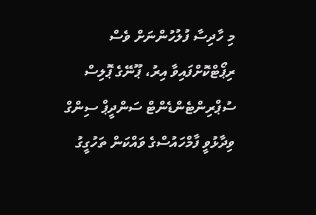މި ހާދިސާ ފުލުހުންނަށް ވެސް ރިޕޯޓްކޮށްފައިވާ އިރު، ޕޫނޭގެ ޕޮލިސް ސުޕްރިންޓެންޑެންޓް ސަންދީޕް ސިންގް ވިދާޅުވީ ފާމްހައުސްގެ ވައްކަން ތަހުގީގު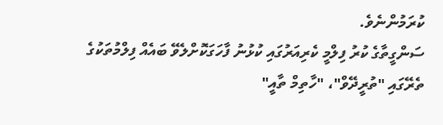ކުރަމުންނެވެ.
ސަންގީތާގެ ކުރު ފިލްމީ ކެރިއަރުގައި ކުޅުނު ފާހަގަކޮށްލެވޭ ބައެއް ފިލްމުތަކުގެ ތެރޭގައި "ތުރީދޭވް"، "ހާތިމް ތާއީ"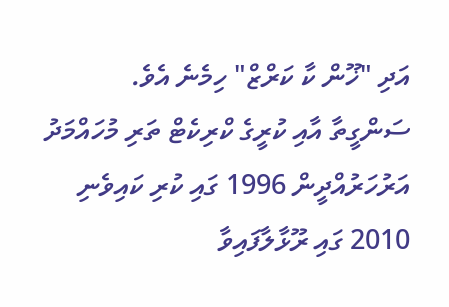އަދި "ޚޫން ކާ ކަރްޒް" ހިމެނެ އެވެ.
ސަންގީތާ އާއި ކުރީގެ ކްރިކެޓް ތަރި މުހައްމަދު އަރުހަރުއްދީން 1996 ގައި ކުރި ކައިވެނި 2010 ގައި ރޫޅާލާފައިވާ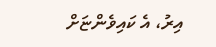އިރު، އެ ކައިވެންޏަށް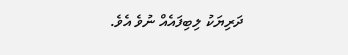ދަރިޔަކު ލިބިފައެއް ނުވެ އެވެ.